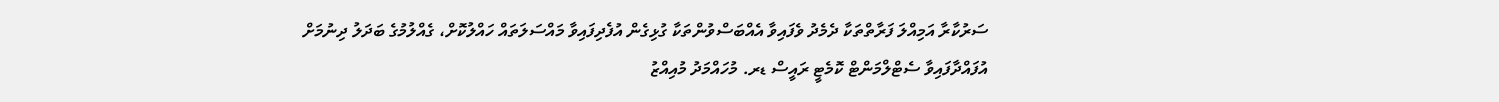ސަރުކާރާ އަމިއްލަ ފަރާތްތަކާ ދެމެދު ވެފައިވާ އެއްބަސްވުންތަކާ ގުޅިގެން އުފެދިފައިވާ މައްސަލަތައް ހައްލުކޮށް، ގެއްލުމުގެ ބަދަލު ދިނުމަށް އުފައްދާފައިވާ ސެޓްލްމަންޓް ކޮމެޓީ ރައީސް ޑރ. މުހައްމަދު މުއިއްޒު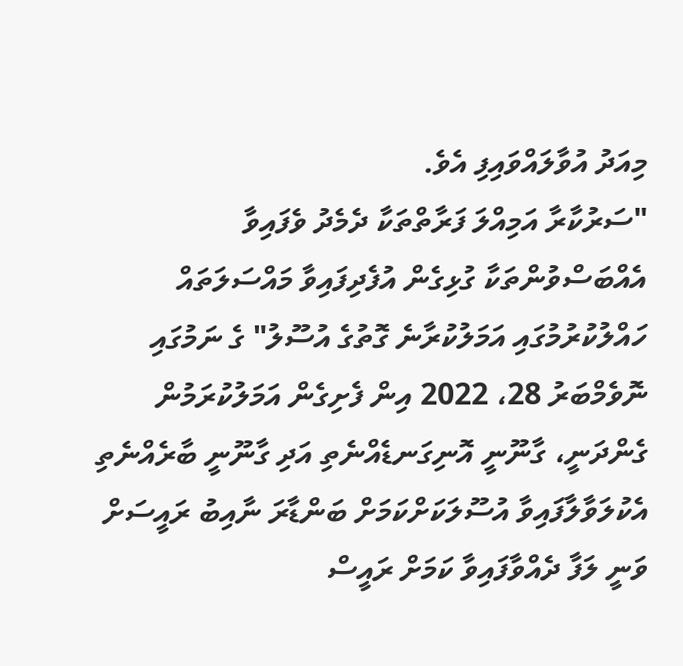މިއަދު އުވާލައްވައިފި އެވެ.
"ސަރުކާރާ އަމިއްލަ ފަރާތްތަކާ ދެމެދު ވެފައިވާ އެއްބަސްވުންތަކާ ގުޅިގެން އުފެދިފައިވާ މައްސަލަތައް ހައްލުކުރުމުގައި އަމަލުކުރާނެ ގޮތުގެ އުސޫލު" ގެ ނަމުގައި ނޮވެމްބަރު 28، 2022 އިން ފެށިގެން އަމަލުކުރަމުން ގެންދަނީ، ގާނޫނީ އޮނިގަނޑެއްނެތި އަދި ގާނޫނީ ބާރެއްނެތި އެކުލަވާލާފައިވާ އުސޫލަކަށްކަމަށް ބަންޑާރަ ނާއިބު ރައީސަށް ވަނީ ލަފާ ދެއްވާފައިވާ ކަމަށް ރައީސް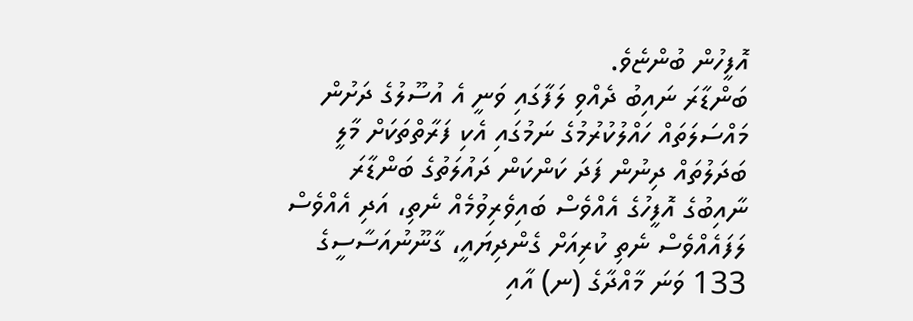އޮފީހުން ބުންޏެވެ.
ބަންޑާރަ ނައިބު ދެއްވި ލަފާގައި ވަނީ އެ އުސޫލުގެ ދަށުން މައްސަލަތައް ހައްލުކުރުމުގެ ނަމުގައި އެކި ފަރާތްތަކަށް މާލީ ބަދަލުތައް ދިނުން ފަދަ ކަންކަން ދައުލަތުގެ ބަންޑާރަ ނާއިބުގެ އޮފީހުގެ އެއްވެސް ބައިވެރިވުމެއް ނެތި، އަދި އެއްވެސް ލަފައެއްވެސް ނެތި ކުރިއަށް ގެންދިޔައީ، ގާނޫނުއަސާސީގެ 133 ވަނަ މާއްދާގެ (ނ) އާއި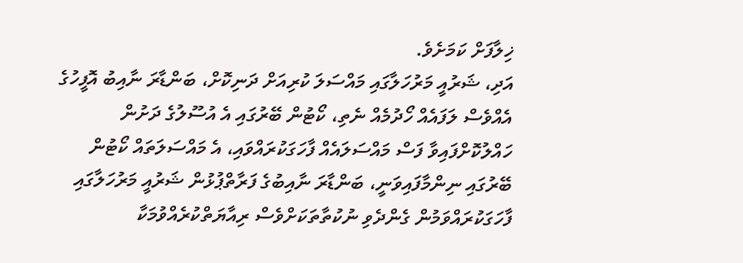ޚިލާފަށް ކަމަށެވެ.
އަދި، ޝަރުއީ މަރުހަލާގައި މައްސަލަ ކުރިއަށް ދަނިކޮށް، ބަންޑާރަ ނާއިބު އޮފީހުގެ އެއްވެސް ލަފައެއް ހޯދުމެއް ނެތި، ކޯޓުން ބޭރުގައި އެ އުސޫލުގެ ދަށުން ހައްލުކޮށްފައިވާ ފަސް މައްސަލައެއް ފާހަގަކުރައްވައި، އެ މައްސަލަތައް ކޯޓުން ބޭރުގައި ނިންމާފައިވަނީ، ބަންޑާރަ ނާއިބުގެ ފަރާތްޕުޅުން ޝަރުއީ މަރުހަލާގައި ފާހަގަކުރައްވަމުން ގެންދެވި ނުކުތާތަކަށްވެސް ރިއާޔަތްކުރެއްވުމަކާ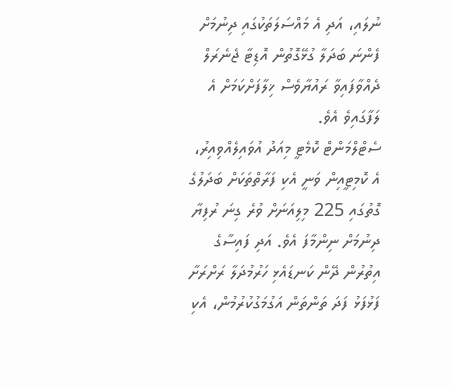ނުލައި، އަދި އެ މައްސަލަތަކުގައި ދިނުމަށް ފެންނަ ބަދަލާ ގުޅޭގޮތުން އޮޑިޓާ ޖެނެރަލް ދެއްވާފައިވާ ރައުޔާވެސް ޚިލާފަށްކަމަށް އެ ލަފާގައިވެ އެވެ.
ސެޓްލްމަންޓް ކޮމެޓީ މިއަދު އުވައިލެއްވިއިރު، އެ ކޮމިޓީއިން ވަނީ އެކި ފަރާތްތަކަށް ބަދަލުގެ ގޮތުގައި 225 މިލިއަނަށް ވުރެ ގިނަ ރުފިޔާ ދިނުމަށް ނިންމާފަ އެވެ. އަދި ފައިސާގެ އިތުރުން ދޭން ކަނޑައެޅި ހަރުމުދަލާ ރަށްރަށާ ފަޅުފަޅު ފަދަ ތަންތަން އަގުމަގުކުރުމުން، އެކި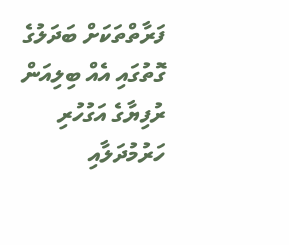ފަރާތްތަކަށް ބަދަލުގެ ގޮތުގައި އެއް ބިލިއަން ރުފިޔާގެ އަގުހުރި ހަރުމުދަލާއި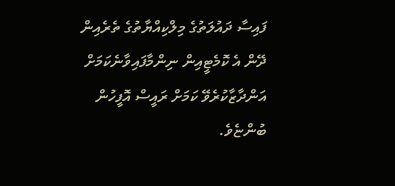ފައިސާ ދައުލަތުގެ މިލްކިއްޔާތުގެ ތެރެއިން ދޭން އެ ކޮމެޓީއިން ނިންމާފައިވާނެކަމަށް އަންދާޒާކުރެވޭ ކަމަށް ރައީސް އޮފީހުން ބުންޏެވެ.